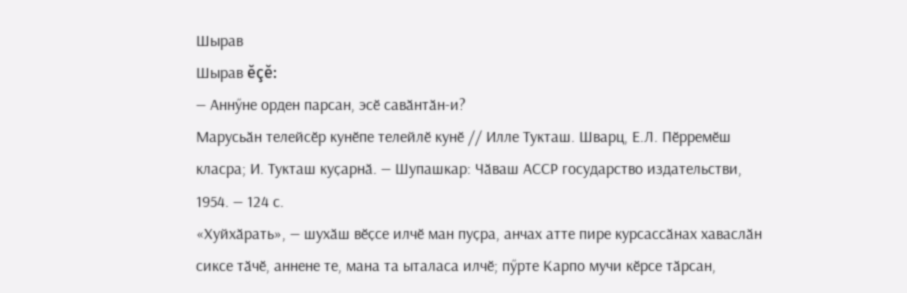Шырав
Шырав ĕçĕ:
— Аннӳне орден парсан, эсӗ савӑнтӑн-и?
Марусьӑн телейсӗр кунӗпе телейлӗ кунӗ // Илле Тукташ. Шварц, Е.Л. Пӗрремӗш класра; И. Тукташ куҫарнӑ. — Шупашкар: Чӑваш АССР государство издательстви, 1954. — 124 с.
«Хуйхӑрать», — шухӑш вӗҫсе илчӗ ман пуҫра, анчах атте пире курсассӑнах хаваслӑн сиксе тӑчӗ, аннене те, мана та ыталаса илчӗ; пӳрте Карпо мучи кӗрсе тӑрсан,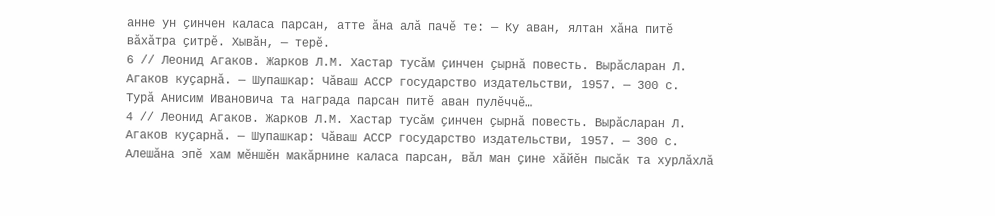анне ун ҫинчен каласа парсан, атте ӑна алӑ пачӗ те: — Ку аван, ялтан хӑна питӗ вӑхӑтра ҫитрӗ. Хывӑн, — терӗ.
6 // Леонид Агаков. Жарков Л.М. Хастар тусӑм ҫинчен ҫырнӑ повесть. Вырӑсларан Л. Агаков куҫарнӑ. — Шупашкар: Чӑваш АССР государство издательстви, 1957. — 300 с.
Турӑ Анисим Ивановича та награда парсан питӗ аван пулӗччӗ…
4 // Леонид Агаков. Жарков Л.М. Хастар тусӑм ҫинчен ҫырнӑ повесть. Вырӑсларан Л. Агаков куҫарнӑ. — Шупашкар: Чӑваш АССР государство издательстви, 1957. — 300 с.
Алешӑна эпӗ хам мӗншӗн макӑрнине каласа парсан, вӑл ман ҫине хӑйӗн пысӑк та хурлӑхлӑ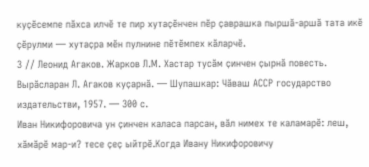куҫӗсемпе пӑхса илчӗ те пир хутаҫӗнчен пӗр ҫаврашка пыршӑ-аршӑ тата икӗ ҫӗрулми — хутаҫра мӗн пулнине пӗтӗмпех кӑларчӗ.
3 // Леонид Агаков. Жарков Л.М. Хастар тусӑм ҫинчен ҫырнӑ повесть. Вырӑсларан Л. Агаков куҫарнӑ. — Шупашкар: Чӑваш АССР государство издательстви, 1957. — 300 с.
Иван Никифоровича ун ҫинчен каласа парсан, вӑл нимех те каламарӗ: леш, хӑмӑрӗ мар-и? тесе ҫеҫ ыйтрӗ.Когда Ивану Никифоровичу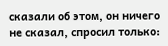сказали об этом, он ничего не сказал, спросил только: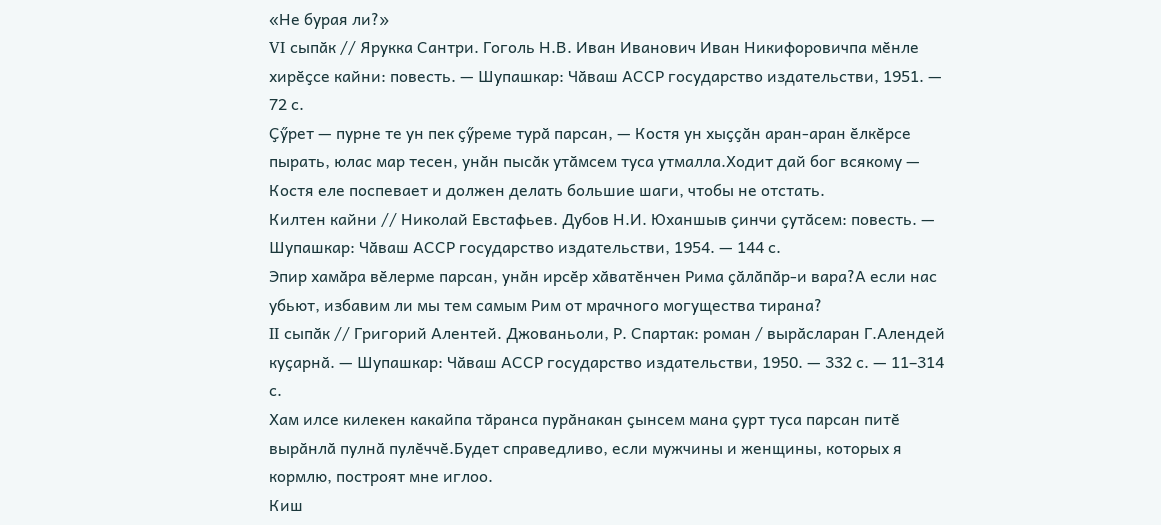«Не бурая ли?»
VI сыпӑк // Ярукка Сантри. Гоголь Н.В. Иван Иванович Иван Никифоровичпа мӗнле хирӗҫсе кайни: повесть. — Шупашкар: Чӑваш АССР государство издательстви, 1951. — 72 с.
Ҫӳрет — пурне те ун пек ҫӳреме турӑ парсан, — Костя ун хыҫҫӑн аран-аран ӗлкӗрсе пырать, юлас мар тесен, унӑн пысӑк утӑмсем туса утмалла.Ходит дай бог всякому — Костя еле поспевает и должен делать большие шаги, чтобы не отстать.
Килтен кайни // Николай Евстафьев. Дубов Н.И. Юханшыв ҫинчи ҫутӑсем: повесть. — Шупашкар: Чӑваш АССР государство издательстви, 1954. — 144 с.
Эпир хамӑра вӗлерме парсан, унӑн ирсӗр хӑватӗнчен Рима ҫӑлӑпӑр-и вара?А если нас убьют, избавим ли мы тем самым Рим от мрачного могущества тирана?
II сыпӑк // Григорий Алентей. Джованьоли, Р. Спартак: роман / вырӑсларан Г.Алендей куҫарнӑ. — Шупашкар: Чӑваш АССР государство издательстви, 1950. — 332 с. — 11–314 с.
Хам илсе килекен какайпа тӑранса пурӑнакан ҫынсем мана ҫурт туса парсан питӗ вырӑнлӑ пулнӑ пулӗччӗ.Будет справедливо, если мужчины и женщины, которых я кормлю, построят мне иглоо.
Киш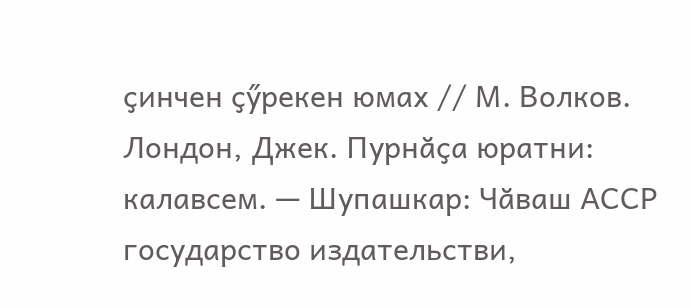ҫинчен ҫӳрекен юмах // М. Волков. Лондон, Джек. Пурнӑҫа юратни: калавсем. — Шупашкар: Чӑваш АССР государство издательстви,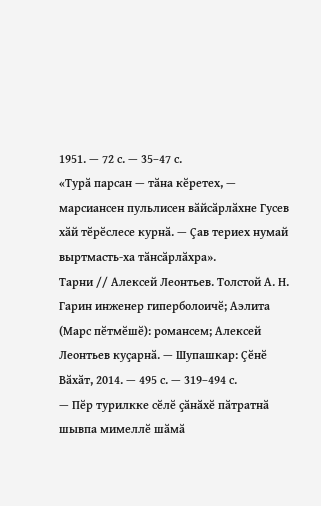1951. — 72 с. — 35–47 с.
«Турӑ парсан — тӑна кӗретех, — марсиансен пульлисен вӑйсӑрлӑхне Гусев хӑй тӗрӗслесе курнӑ. — Ҫав териех нумай выртмасть-ха тӑнсӑрлӑхра».
Тарни // Алексей Леонтьев. Толстой А. Н. Гарин инженер гиперболоичӗ; Аэлита (Марс пӗтмӗшӗ): романсем; Алексей Леонтьев куҫарнӑ. — Шупашкар: Ҫӗнӗ Вӑхӑт, 2014. — 495 с. — 319–494 с.
— Пӗр турилкке сӗлӗ ҫӑнӑхӗ пӑтратнӑ шывпа мимеллӗ шӑмӑ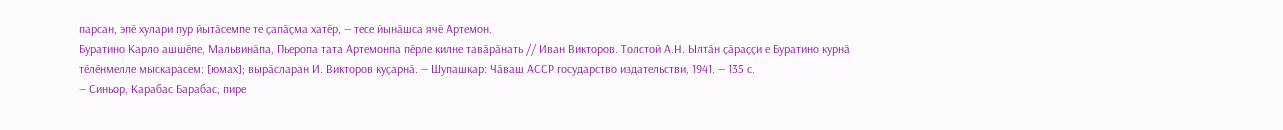парсан, эпӗ хулари пур йытӑсемпе те ҫапӑҫма хатӗр, — тесе йынӑшса ячӗ Артемон.
Буратино Карло ашшӗпе, Мальвинӑпа, Пьеропа тата Артемонпа пӗрле килне тавӑрӑнать // Иван Викторов. Толстой А.Н. Ылтӑн ҫӑраҫҫи е Буратино курнӑ тӗлӗнмелле мыскарасем: [юмах]; вырӑсларан И. Викторов куҫарнӑ. — Шупашкар: Чӑваш АССР государство издательстви, 1941. — 135 с.
— Синьор, Карабас Барабас, пире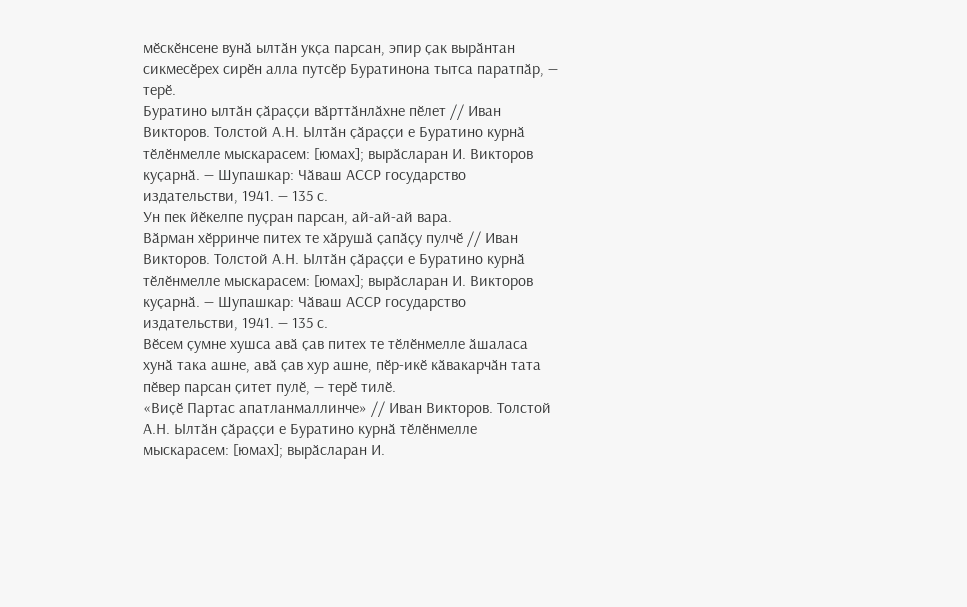мӗскӗнсене вунӑ ылтӑн укҫа парсан, эпир ҫак вырӑнтан сикмесӗрех сирӗн алла путсӗр Буратинона тытса паратпӑр, — терӗ.
Буратино ылтӑн ҫӑраҫҫи вӑрттӑнлӑхне пӗлет // Иван Викторов. Толстой А.Н. Ылтӑн ҫӑраҫҫи е Буратино курнӑ тӗлӗнмелле мыскарасем: [юмах]; вырӑсларан И. Викторов куҫарнӑ. — Шупашкар: Чӑваш АССР государство издательстви, 1941. — 135 с.
Ун пек йӗкелпе пуҫран парсан, ай-ай-ай вара.
Вӑрман хӗрринче питех те хӑрушӑ ҫапӑҫу пулчӗ // Иван Викторов. Толстой А.Н. Ылтӑн ҫӑраҫҫи е Буратино курнӑ тӗлӗнмелле мыскарасем: [юмах]; вырӑсларан И. Викторов куҫарнӑ. — Шупашкар: Чӑваш АССР государство издательстви, 1941. — 135 с.
Вӗсем ҫумне хушса авӑ ҫав питех те тӗлӗнмелле ӑшаласа хунӑ така ашне, авӑ ҫав хур ашне, пӗр-икӗ кӑвакарчӑн тата пӗвер парсан ҫитет пулӗ, — терӗ тилӗ.
«Виҫӗ Партас апатланмаллинче» // Иван Викторов. Толстой А.Н. Ылтӑн ҫӑраҫҫи е Буратино курнӑ тӗлӗнмелле мыскарасем: [юмах]; вырӑсларан И.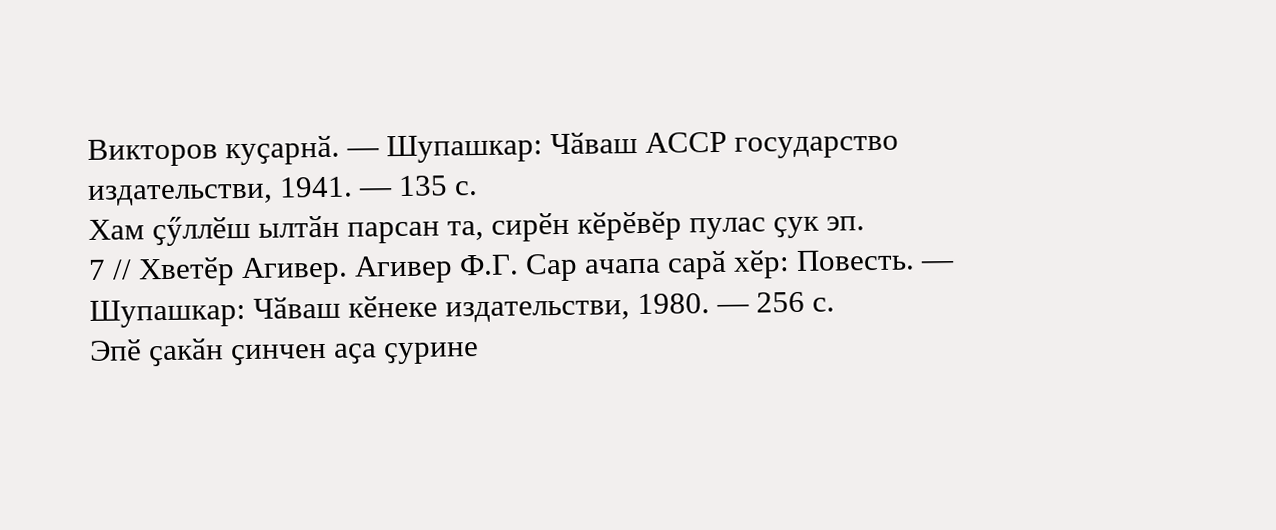Викторов куҫарнӑ. — Шупашкар: Чӑваш АССР государство издательстви, 1941. — 135 с.
Хам ҫӳллӗш ылтӑн парсан та, сирӗн кӗрӗвӗр пулас ҫук эп.
7 // Хветӗр Агивер. Агивер Ф.Г. Сар ачапа сарӑ хӗр: Повесть. — Шупашкар: Чӑваш кӗнеке издательстви, 1980. — 256 с.
Эпӗ ҫакӑн ҫинчен аҫа ҫурине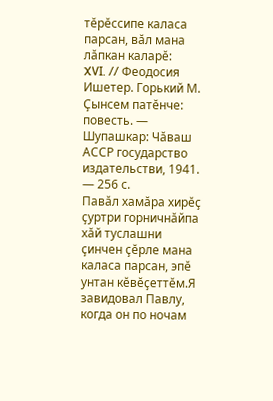тӗрӗссипе каласа парсан, вӑл мана лӑпкан каларӗ:
XVI. // Феодосия Ишетер. Горький М. Ҫынсем патӗнче: повесть. — Шупашкар: Чӑваш АССР государство издательстви, 1941. — 256 с.
Павӑл хамӑра хирӗҫ ҫуртри горничнӑйпа хӑй туслашни ҫинчен ҫӗрле мана каласа парсан, эпӗ унтан кӗвӗҫеттӗм.Я завидовал Павлу, когда он по ночам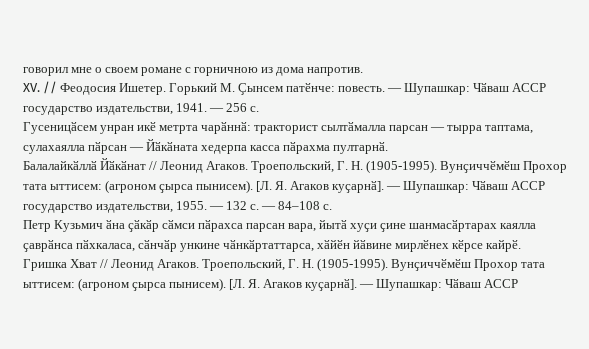говорил мне о своем романе с горничною из дома напротив.
XV. // Феодосия Ишетер. Горький М. Ҫынсем патӗнче: повесть. — Шупашкар: Чӑваш АССР государство издательстви, 1941. — 256 с.
Гусеницӑсем унран икӗ метрта чарӑннӑ: тракторист сылтӑмалла парсан — тырра таптама, сулахаялла пӑрсан — Йӑкӑната хедерпа касса пӑрахма пултарнӑ.
Балалайкӑллӑ Йӑкӑнат // Леонид Агаков. Троепольский, Г. Н. (1905-1995). Вунҫиччӗмӗш Прохор тата ыттисем: (агроном ҫырса пынисем). [Л. Я. Агаков куҫарнӑ]. — Шупашкар: Чӑваш АССР государство издательстви, 1955. — 132 с. — 84–108 с.
Петр Кузьмич ӑна ҫӑкӑр сӑмси пӑрахса парсан вара, йытӑ хуҫи ҫине шанмасӑртарах каялла ҫаврӑнса пӑхкаласа, сӑнчӑр ункине чӑнкӑртаттарса, хӑйӗн йӑвине мирлӗнех кӗрсе кайрӗ.
Гришка Хват // Леонид Агаков. Троепольский, Г. Н. (1905-1995). Вунҫиччӗмӗш Прохор тата ыттисем: (агроном ҫырса пынисем). [Л. Я. Агаков куҫарнӑ]. — Шупашкар: Чӑваш АССР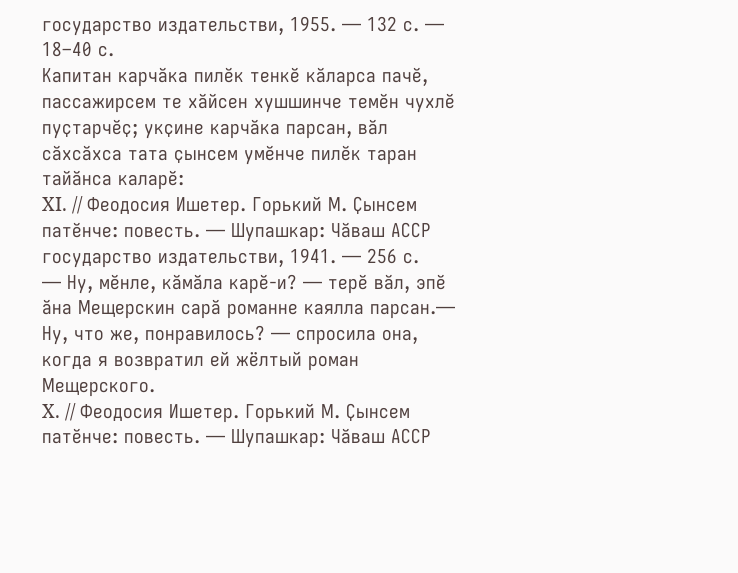государство издательстви, 1955. — 132 с. — 18–40 с.
Капитан карчӑка пилӗк тенкӗ кӑларса пачӗ, пассажирсем те хӑйсен хушшинче темӗн чухлӗ пуҫтарчӗҫ; укҫине карчӑка парсан, вӑл сӑхсӑхса тата ҫынсем умӗнче пилӗк таран тайӑнса каларӗ:
XI. // Феодосия Ишетер. Горький М. Ҫынсем патӗнче: повесть. — Шупашкар: Чӑваш АССР государство издательстви, 1941. — 256 с.
— Ну, мӗнле, кӑмӑла карӗ-и? — терӗ вӑл, эпӗ ӑна Мещерскин сарӑ романне каялла парсан.— Ну, что же, понравилось? — спросила она, когда я возвратил ей жёлтый роман Мещерского.
X. // Феодосия Ишетер. Горький М. Ҫынсем патӗнче: повесть. — Шупашкар: Чӑваш АССР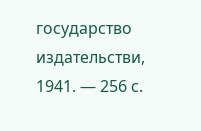государство издательстви, 1941. — 256 с.